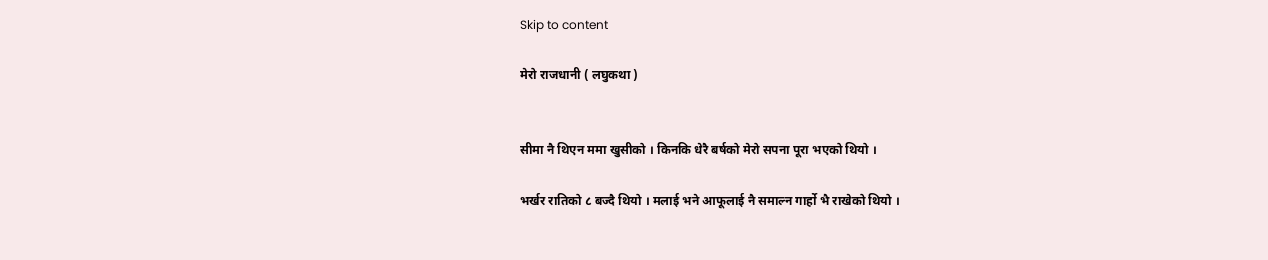Skip to content

मेरो राजधानी ( लघुकथा )


सीमा नै थिएन ममा खुसीको । किनकि धेरै बर्षको मेरो सपना पूरा भएको थियो ।

भर्खर रातिको ८ बज्दै थियो । मलाई भने आफूलाई नै समाल्न गार्हो भै राखेको थियो ।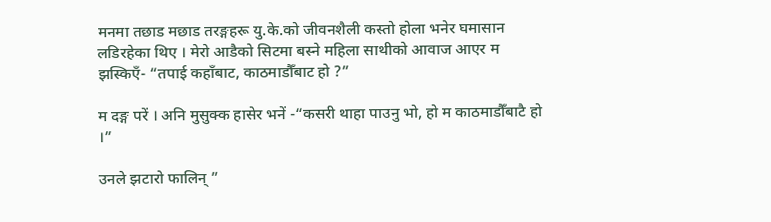मनमा तछाड मछाड तरङ्गहरू यु.के.को जीवनशैली कस्तो होला भनेर घमासान लडिरहेका थिए । मेरो आडैको सिटमा बस्ने महिला साथीको आवाज आएर म झस्किएँ- “तपाई कहाँबाट, काठमाडौँबाट हो ?”

म दङ्ग परें । अनि मुसुक्क हासेर भनें -“कसरी थाहा पाउनु भो, हो म काठमाडौँबाटै हो ।”

उनले झटारो फालिन् ”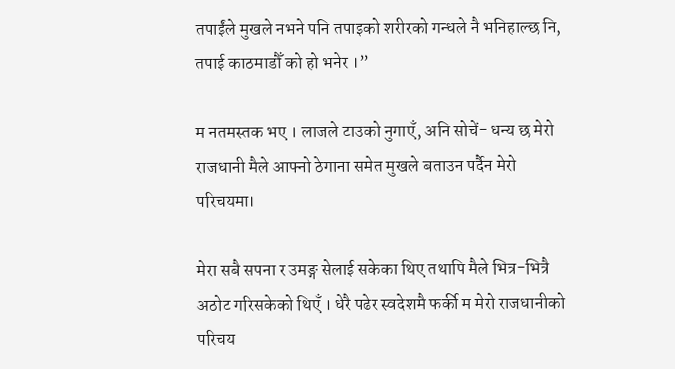तपाईंले मुखले नभने पनि तपाइको शरीरको गन्धले नै भनिहाल्छ नि, तपाई काठमाडौँ को हो भनेर ।”

म नतमस्तक भए । लाजले टाउको नुगाएँ, अनि सोचें- धन्य छ मेरो राजधानी मैले आफ्नो ठेगाना समेत मुखले बताउन पर्दैन मेरो परिचयमा।

मेरा सबै सपना र उमङ्ग सेलाई सकेका थिए तथापि मैले भित्र-भित्रै अठोट गरिसकेको थिएँ । धेरै पढेर स्वदेशमै फर्की म मेरो राजधानीको परिचय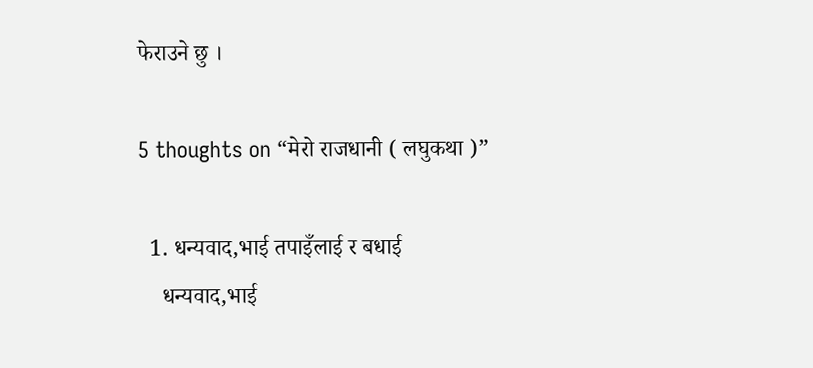फेराउने छु ।

5 thoughts on “मेरो राजधानी ( लघुकथा )”

  1. धन्यवाद,भाई तपाइँलाई र बधाई
    धन्यवाद,भाई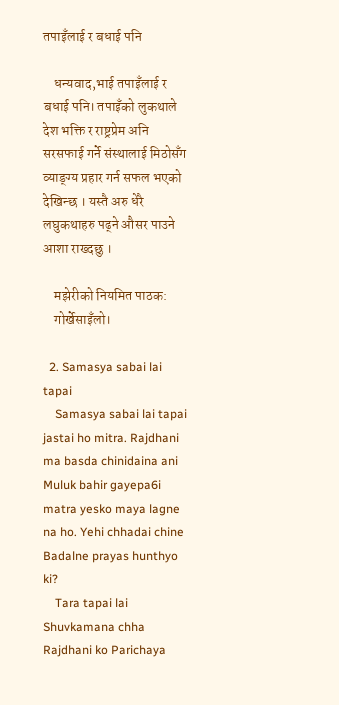तपाइँलाई र बधाई पनि

    धन्यवाद,भाई तपाइँलाई र बधाई पनि। तपाइँको लुकथाले देश भक्ति र राष्ट्रप्रेम अनि सरसफाई गर्ने संस्थालाई मिठोसँग व्याङ्ग्य प्रहार गर्न सफल भएको देखिन्छ । यस्तै अरु धेरै लघुकथाहरु पढ्ने औसर पाउने आशा राख्दछु ।

    मझेरीको नियमित पाठक:
    गोर्खेसाइँलो।

  2. Samasya sabai lai tapai
    Samasya sabai lai tapai jastai ho mitra. Rajdhani ma basda chinidaina ani Muluk bahir gayepa6i matra yesko maya lagne na ho. Yehi chhadai chine Badalne prayas hunthyo ki?
    Tara tapai lai Shuvkamana chha Rajdhani ko Parichaya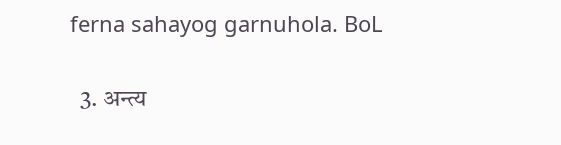ferna sahayog garnuhola. BoL

  3. अन्त्य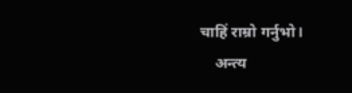चाहिं राम्रो गर्नुभो।
    अन्त्य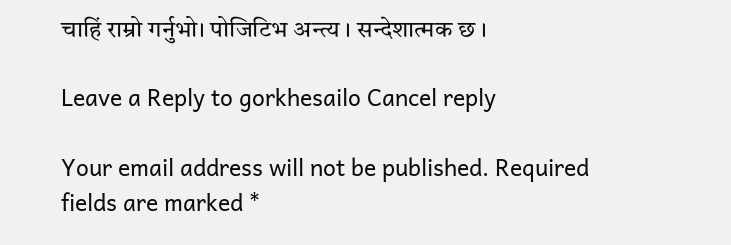चाहिं राम्रो गर्नुभो। पोजिटिभ अन्त्य । सन्देशात्मक छ ।

Leave a Reply to gorkhesailo Cancel reply

Your email address will not be published. Required fields are marked *